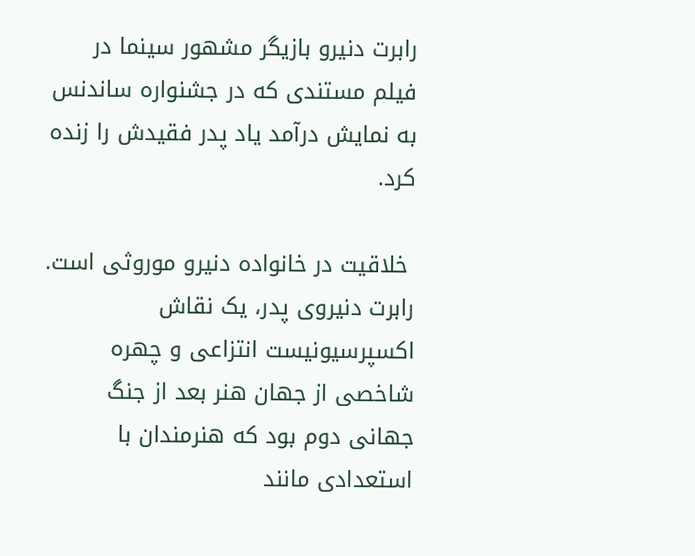رابرت دنیرو بازیگر مشهور سینما در فیلم مستندی که در جشنواره ساندنس به نمایش درآمد یاد پدر فقیدش را زنده کرد.

 خلاقیت در خانواده دنیرو موروثی است. رابرت دنیروی پدر، یک نقاش اکسپرسیونیست انتزاعی و چهره شاخصی از جهان هنر بعد از جنگ جهانی دوم بود که هنرمندان با استعدادی مانند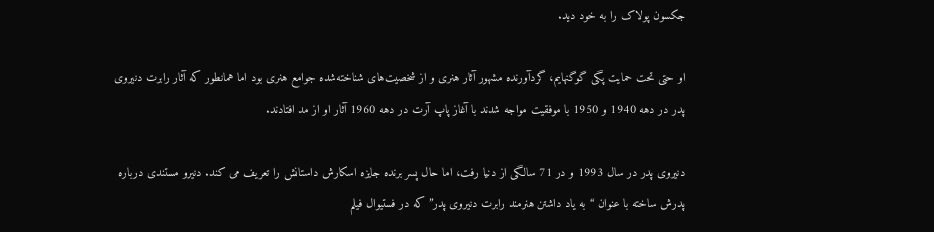جکسون پولاک را به خود دید.

او حتی تحت حمایت پگی گوگنهایم، گردآورنده مشهور آثار هنری و از شخصیت‌های شناخته‌شده جوامع هنری بود اما همانطور که آثار رابرت دنیروی پدر در دهه 1940 و 1950 با موفقیت مواجه شدند با آغاز پاپ آرت در دهه 1960 آثار او از مد افتادند.

دنیروی پدر در سال 1993 و در 71 سالگی از دنیا رفت، اما حال پسر برنده جایزه اسکارش داستانش را تعریف می کند. دنیرو مستندی درباره پدرش ساخته با عنوان “به یاد داشتن هنرمند رابرت دنیروی پدر” که در فستیوال فیلم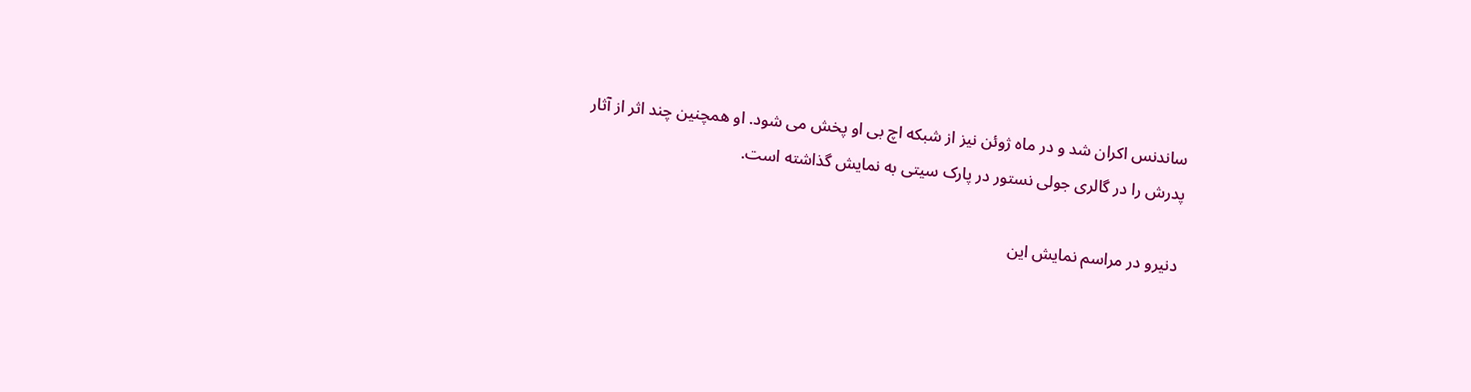ساندنس اکران شد و در ماه ژوئن نیز از شبکه اچ بی او پخش می شود. او همچنین چند اثر از آثار پدرش را در گالری جولی نستور در پارک سیتی به نمایش گذاشته است.

دنیرو در مراسم نمایش این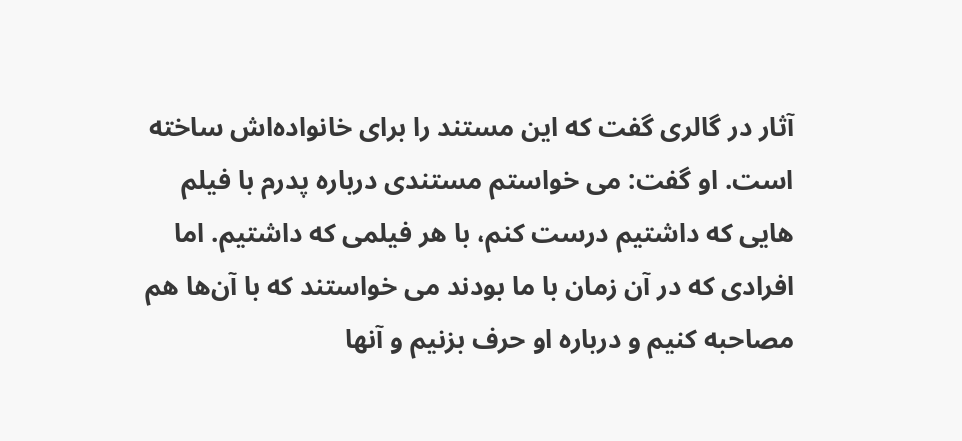آثار در گالری گفت که این مستند را برای خانواده‌اش ساخته است. او گفت: می خواستم مستندی درباره پدرم با فیلم هایی که داشتیم درست کنم، با هر فیلمی که داشتیم. اما افرادی که در آن زمان با ما بودند می خواستند که با آن‌ها هم مصاحبه کنیم و درباره او حرف بزنیم و آنها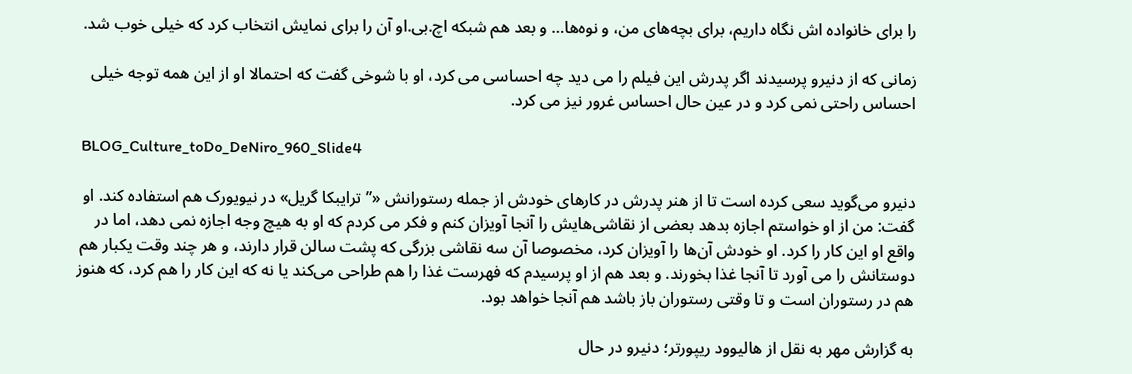را برای خانواده اش نگاه داریم، برای بچه‌های من، و نوه‌ها… و بعد هم شبکه اچ.بی.او آن را برای نمایش انتخاب کرد که خیلی خوب شد.

زمانی که از دنیرو پرسیدند اگر پدرش این فیلم را می دید چه احساسی می کرد، او با شوخی گفت که احتمالا او از این همه توجه خیلی احساس راحتی نمی کرد و در عین حال احساس غرور نیز می کرد.

 BLOG_Culture_toDo_DeNiro_960_Slide4

دنیرو می‌گوید سعی کرده است تا از هنر پدرش در کارهای خودش از جمله رستورانش «”ترایبکا گریل» در نیویورک هم استفاده کند. او گفت: من از او خواستم اجازه بدهد بعضی از نقاشی‌هایش را آنجا آویزان کنم و فکر می کردم که او به هیچ وجه اجازه نمی دهد، اما در واقع او این کار را کرد. او خودش آن‌ها را آویزان کرد، مخصوصا آن سه نقاشی بزرگی که پشت سالن قرار دارند، و هر چند وقت یکبار هم دوستانش را می آورد تا آنجا غذا بخورند. و بعد هم از او پرسیدم که فهرست غذا را هم طراحی می‌کند یا نه که این کار را هم کرد، که هنوز هم در رستوران است و تا وقتی رستوران باز باشد هم آنجا خواهد بود.

به گزارش مهر به نقل از هالیوود ریپورتر؛ دنیرو در حال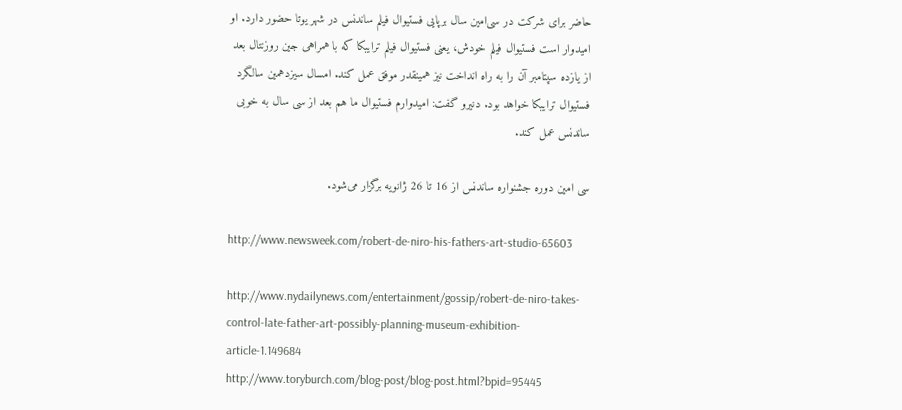حاضر برای شرکت در سی‌امین سال برپایی فستیوال فیلم ساندنس در شهر یوتا حضور دارد. او امیدوار است فستیوال فیلم خودش، یعنی فستیوال فیلم ترایبکا که با همراهی جین روزنتال بعد از یازده سپتامبر آن را به راه انداخت نیز همینقدر موفق عمل کند. امسال سیزدهمین سالگرد فستیوال ترایبکا خواهد بود. دنیرو گفت: امیدوارم فستیوال ما هم بعد از سی سال به خوبی ساندنس عمل کند.

سی امین دوره جشنواره ساندنس از 16 تا 26 ژانویه برگزار می‌شود.

http://www.newsweek.com/robert-de-niro-his-fathers-art-studio-65603

http://www.nydailynews.com/entertainment/gossip/robert-de-niro-takes-control-late-father-art-possibly-planning-museum-exhibition-article-1.149684
http://www.toryburch.com/blog-post/blog-post.html?bpid=95445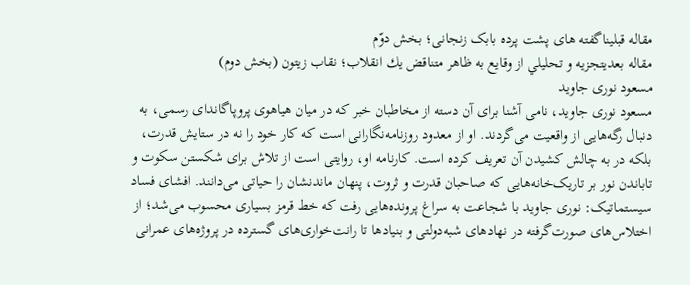مقاله قبلیناگفته های پشت پرده بابک زنجانی؛ بخش دوّم
مقاله بعدیتجزيه و تحليلي از وقايع به ظاهر متناقض يك انقلاب؛ نقاب زيتون (بخش دوم)
مسعود نوری جاوید
مسعود نوری جاوید، نامی آشنا برای آن دسته از مخاطبان خبر که در میان هیاهوی پروپاگاندای رسمی، به دنبال رگه‌هایی از واقعیت می‌گردند. او از معدود روزنامه‌نگارانی است که کار خود را نه در ستایش قدرت، بلکه در به چالش کشیدن آن تعریف کرده است. کارنامه او، روایتی است از تلاش برای شکستن سکوت و تاباندن نور بر تاریک‌خانه‌هایی که صاحبان قدرت و ثروت، پنهان ماندنشان را حیاتی می‌دانند. افشای فساد سیستماتیک: نوری جاوید با شجاعت به سراغ پرونده‌هایی رفت که خط قرمز بسیاری محسوب می‌شد؛ از اختلاس‌های صورت‌گرفته در نهادهای شبه‌دولتی و بنیادها تا رانت‌خواری‌های گسترده در پروژه‌های عمرانی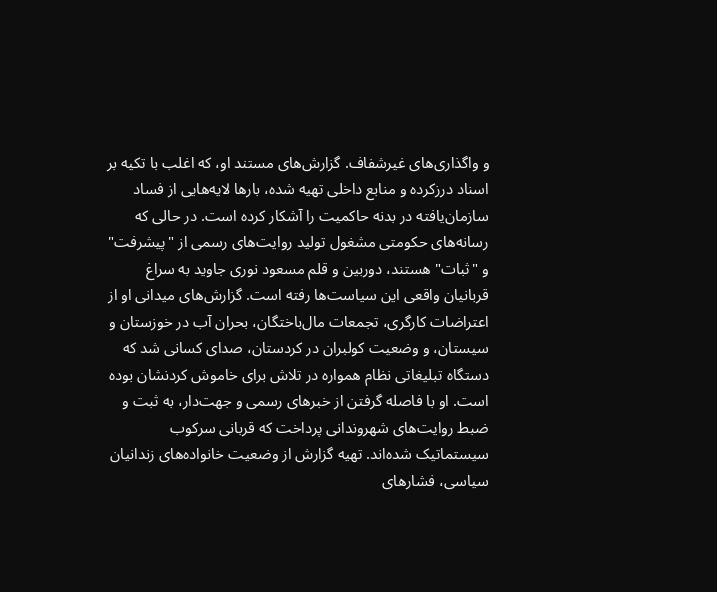و واگذاری‌های غیرشفاف. گزارش‌های مستند او، که اغلب با تکیه بر اسناد درزکرده و منابع داخلی تهیه شده، بارها لایه‌هایی از فساد سازمان‌یافته در بدنه حاکمیت را آشکار کرده است. در حالی که رسانه‌های حکومتی مشغول تولید روایت‌های رسمی از "پیشرفت" و "ثبات" هستند، دوربین و قلم مسعود نوری جاوید به سراغ قربانیان واقعی این سیاست‌ها رفته است. گزارش‌های میدانی او از اعتراضات کارگری، تجمعات مال‌باختگان، بحران آب در خوزستان و سیستان، و وضعیت کولبران در کردستان، صدای کسانی شد که دستگاه تبلیغاتی نظام همواره در تلاش برای خاموش کردنشان بوده است. او با فاصله گرفتن از خبرهای رسمی و جهت‌دار، به ثبت و ضبط روایت‌های شهروندانی پرداخت که قربانی سرکوب سیستماتیک شده‌اند. تهیه گزارش از وضعیت خانواده‌های زندانیان سیاسی، فشارهای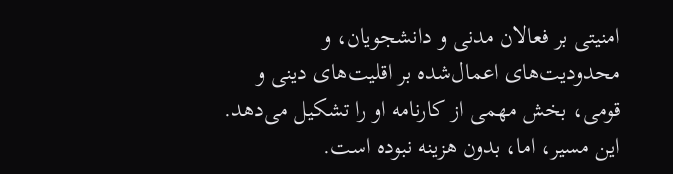امنیتی بر فعالان مدنی و دانشجویان، و محدودیت‌های اعمال‌شده بر اقلیت‌های دینی و قومی، بخش مهمی از کارنامه او را تشکیل می‌دهد. این مسیر، اما، بدون هزینه نبوده است.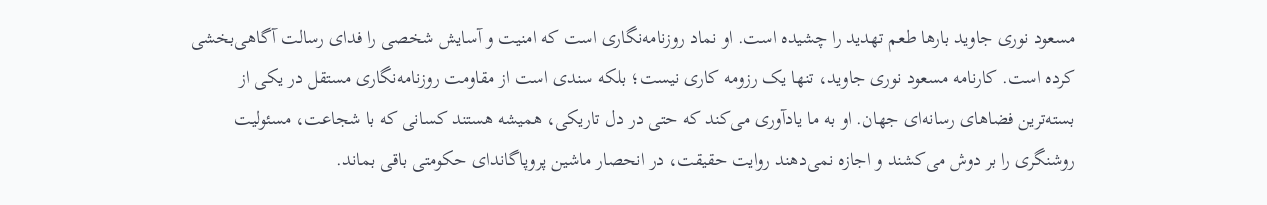مسعود نوری جاوید بارها طعم تهدید را چشیده است. او نماد روزنامه‌نگاری است که امنیت و آسایش شخصی را فدای رسالت آگاهی‌بخشی کرده است. کارنامه مسعود نوری جاوید، تنها یک رزومه کاری نیست؛ بلکه سندی است از مقاومت روزنامه‌نگاری مستقل در یکی از بسته‌ترین فضاهای رسانه‌ای جهان. او به ما یادآوری می‌کند که حتی در دل تاریکی، همیشه هستند کسانی که با شجاعت، مسئولیت روشنگری را بر دوش می‌کشند و اجازه نمی‌دهند روایت حقیقت، در انحصار ماشین پروپاگاندای حکومتی باقی بماند.